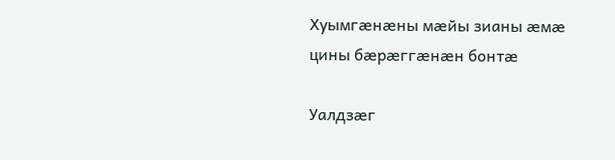Хуымгæнæны мæйы зианы æмæ цины бæрæггæнæн бонтæ

Уалдзæг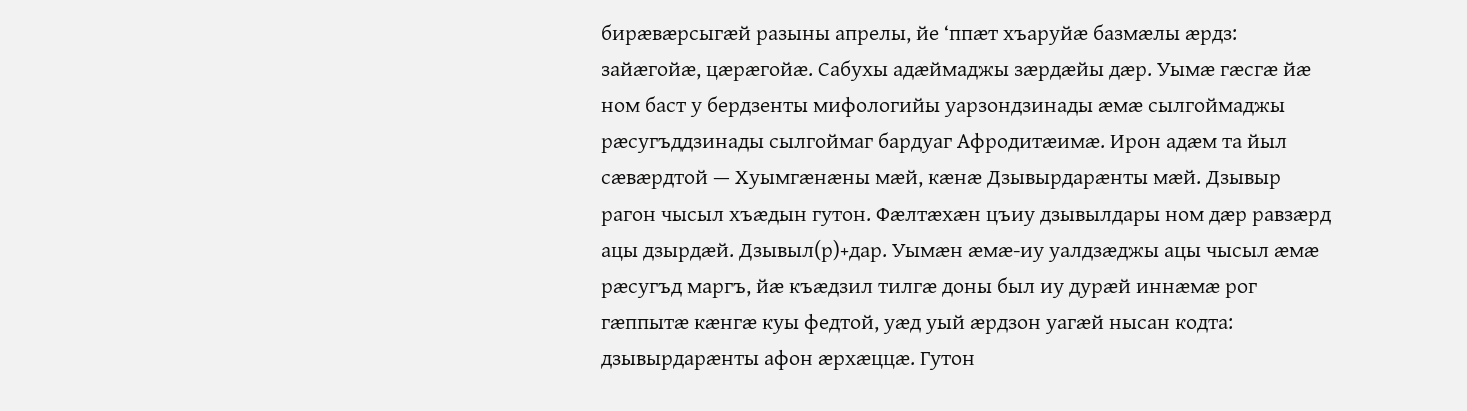бирæвæрсыгæй разыны апрелы, йе ‘ппæт хъаруйæ базмæлы æрдз: зайæгойæ, цæрæгойæ. Сабухы адæймаджы зæрдæйы дæр. Уымæ гæсгæ йæ ном баст у бердзенты мифологийы уарзондзинады æмæ сылгоймаджы рæсугъддзинады сылгоймаг бардуаг Афродитæимæ. Ирон адæм та йыл сæвæрдтой — Хуымгæнæны мæй, кæнæ Дзывырдарæнты мæй. Дзывыр рагон чысыл хъæдын гутон. Фæлтæхæн цъиу дзывылдары ном дæр равзæрд ацы дзырдæй. Дзывыл(р)+дар. Уымæн æмæ-иу уалдзæджы ацы чысыл æмæ рæсугъд маргъ, йæ къæдзил тилгæ доны был иу дурæй иннæмæ рог гæппытæ кæнгæ куы федтой, уæд уый æрдзон уагæй нысан кодта: дзывырдарæнты афон æрхæццæ. Гутон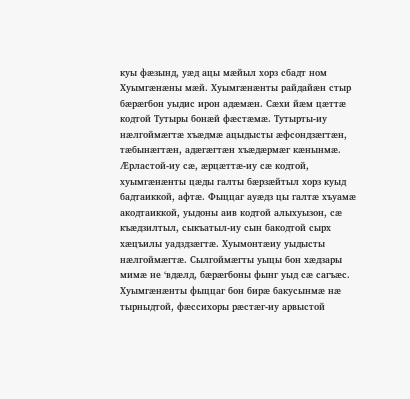куы фæзынд, уæд ацы мæйыл хорз сбадт ном Хуымгæнæны мæй. Хуымгæнæнты райдайæн стыр бæрæгбон уыдис ирон адæмæн. Сæхи йæм цæттæ кодтой Тутыры бонæй фæстæмæ. Тутырты-иу нæлгоймæгтæ хъæдмæ ацыдысты æфсондзæгтæн, тæбынæгтæн, адæгæгтæн хъæдæрмæг кæнынмæ. Æрластой-иу сæ, æрцæттæ-иу сæ кодтой, хуымгæнæнты цæды галты бæрзæйтыл хорз куыд бадтаиккой, афтæ. Фыццаг ауæдз цы галтæ хъуамæ акодтаиккой, уыдоны аив кодтой алыхуызон, сæ къæдзилтыл, сыкъатыл-иу сын бакодтой сырх хæцъилы уадздзæгтæ. Хуымонтæиу уыдысты нæлгоймæгтæ. Сылгоймæгты уыцы бон хæдзары мимæ не ‘вдæлд, бæрæгбоны фынг уыд сæ сагъæс. Хуымгæнæнты фыццаг бон бирæ бакусынмæ нæ тырныдтой, фæссихоры рæстæг-иу арвыстой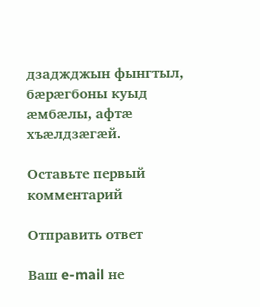дзаджджын фынгтыл, бæрæгбоны куыд æмбæлы, афтæ хъæлдзæгæй.

Оставьте первый комментарий

Отправить ответ

Ваш e-mail не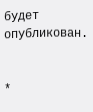будет опубликован.


*